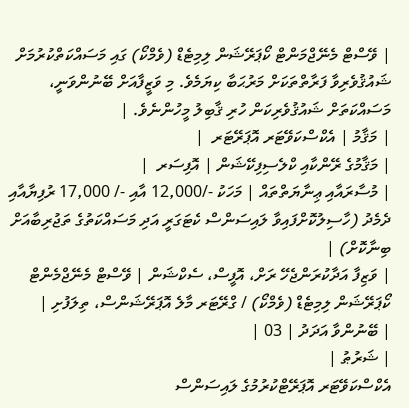| ވޭސްޓް މެނޭޖްމަންޓް ކޯޕަރޭޝަން ލިމިޓެޑް (ވެމްކޯ) ގައި މަސައްކަތްކުރުމަށް ޝައުޤުވެރިވާ ފަރާތްތަކަށް މަރުޙަބާ ކިޔަމެވެ. މި ވަޒީފާއަށް ބޭނުންވަނީ، މަސައްކަތަށް ޝައުޤުވެރިކަން ހުރި ޤާބިލު މީހުންނެވެ. |
| މަޤާމު | އެކްސްކަވޭޓަރ އޮޕަރޭޓަރ  |
| މަޤާމުގެ ރޭންކާއި ކްލެސިފިކޭޝަން | އޮފިސަރ  |
| މުސާރައާއި ޢިނާޔަތްތައް | މަހަކު -/12,000 އާއި -/ 17,000 ރުފިޔާއާއި ދެމެދު (ހާސިލުކޮށްފައިވާ ލައިސަންސް ކެޓަގަރީ އަދި މަސައްކަތުގެ ތަޖުރިބާއަށް ބިނާކޮށް) |
| ވަޒިފާ އަދާކުރަންޖެހޭ ރަށް، އޮފީސް، ސެކްޝަން | ވޭސްޓް މެނޭޖްމެންޓް ކޯޕަރޭޝަން ލިމިޓެޑް (ވެމްކޯ) / ގްރޭޓަރ މާލެ އޮޕަރޭޝަންސް، ތިލަފުށި |
| ބޭނުންވާ އަދަދު | 03 |
| ޝަރުޠު |
އެކްސްކަވޭޓަރ އޮޕަރޭޓްކުރުމުގެ ލައިސަންސް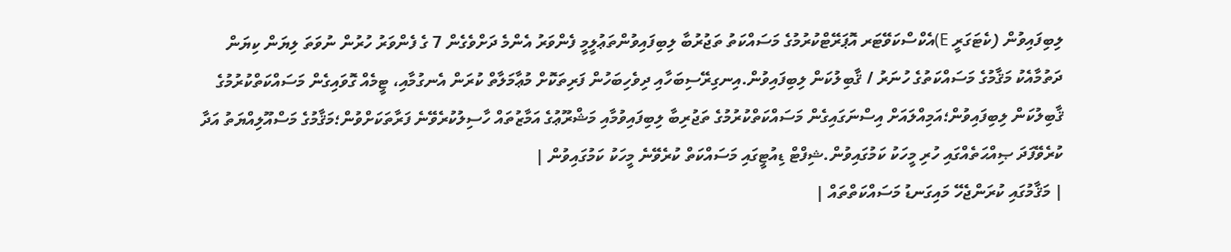ލިބިފައިވުން (ކެޓަގަރީ E)އެކްސްކަވޭޓަރ އޮޕަރޭޓްކުރުމުގެ މަސައްކަތު ތަޖުރުބާ ލިބިފައިވުންތަޢުލީމީ ފެންވަރު އެންމެ ދަށްވެގެން 7 ގެ ފެންވަރު ހުރުން ނުވަތަ ލިޔަން ކިޔަން ދަތުމާއެކު މަޤާމުގެ މަސައްކަތުގެ ހުނަރު / ޤާބިލުކަން ލިބިފައިވުން.އިނގިރޭސިބަހާއި ދިވެހިބަހުން ފަރިތަކޮށް މުޢާމަލާތް ކުރަން އެނގުމާއި، ޓީމެއް ގޮވައިގެން މަސައްކަތްކުރުމުގެ ޤާބިލުކަން ލިބިފައިވުން؛އަމިއްލައަށް އިސްނަގައިގެން މަސައްކަތްކުރުމުގެ ތަޖުރިބާ ލިބިފައިވުމާއި މަޝްރޫޢުގެ އަމާޒުތައް ހާސިލުކުރެވޭނެ ފަރާތަކަށްވުން؛މަޤާމުގެ މަސްއޫލިއްޔަތު އަދާ ކުރެވޭފަދަ ޞިއްޙަތެއްގައި ހުރި މީހަކު ކަމުގައިވުން.ޝިފްޓް ޑިއުޓީގައި މަސައްކަތް ކުރެވޭނެ މީހަކު ކަމުގައިވުން |
| މަޤާމުގައި ކުރަންޖެހޭ މައިގަނޑު މަސައްކަތްތައް |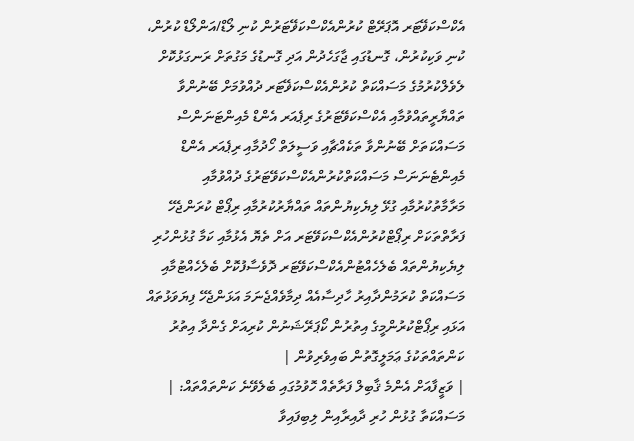އެކްސްކަޥޭޓަރ އޮޕަރޭޓް ކުރުންއެކްސްކަޥޭޓަރުން ކުނި ލޯޑް/އަންލޯޑް ކުރުން، ކުނި ވަކިކުރުން، ގޮނޑުގައި ޖާގަހެދުން އަދި ގޮނޑުގެ މަގުތަށް ރަނގަޅުކޮށް ލެވެލްކުރުމުގެ މަސައްކަތް ކުރުންއެކްސްކަޥޭޓަރ ދުއްވުމަށް ބޭނުންވާ ތައްޔާރީތައްވުމާއި އެކްސްކަވޭޓަރުގެ ރިޕެއަރ އެންޑް މެއިންޓަނަންސް މަސައްކަތަށް ބޭނުންވާ ތަކެއްޗާއި ވަސީލަތް ހޯދުމާއި ރިޕެއަރ އެންޑް މެއިންޓެނަނަސް މަސައްކަތްކުރުންއެކްސްކަވޭޓަރުގެ ދުއްވުމާއި މަރާމާތުކުރުމާއި ގުޅޭ ލިޔެކިޔުންތައް ތައްޔާރުކުރުމާއި ރިޕޯޓް ކުރަންޖެހޭ ފަރާތްތަކަށް ރިޕޯޓްކުރުންއެކްސްކަވޭޓަރ އަށް ތެޔޮ އެޅުމާއި ކަމާ ގުޅުންހުރި ލިޔެކިޔުންތައް ބެލެހެއްޓުންއެކްސްކަވޭޓަރ ދޮވެސާފުކޮށް ބެލެހެއްޓުމާއި މަސައްކަތް ކުރަމުންދާއިރު ހާދިސާއެއް ދިމާވެއްޖެނަމަ އަޅަންޖެހޭ ފިޔަވަޅުތައް އަޅައި ރިޕޯޓްކުރުންމީގެ އިތުރުން ކޯޕަރޭޝަނުން ކުރިއަށް ގެންދާ އިތުރު ކަންތައްތަކުގެ ޢަމަލީގޮތުން ބައިވެރިވުން |
| ވަޒީފާއަށް އެންމެ ޤާބިލް ފަރާތެއް ހޮވުމުގައި ބެލެވޭނެ ކަންތައްތައް: |
މަސައްކަތާ ގުޅުން ހުރި ދާއިރާއިން ލިބިފައިވާ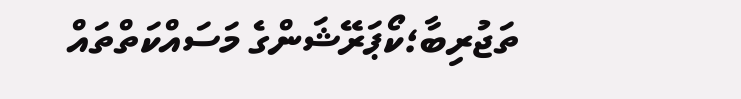ތަޖުރިބާ؛ކޯޕަރޭޝަންގެ މަސައްކަތްތައް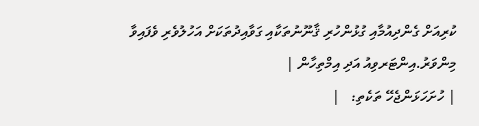ކުރިއަށް ގެންދިއުމާއި ގުޅުންހުރި ޤާނޫނުތަކާއި ގަވާއިދުތަކަށް އަހުލުވެރި ވެފައިވާ މިންވަރު.އިންޓަރވިއު އަދި އިމްތިހާން |
| ހުށަހަޅަންޖެހޭ ތަކެތި:   |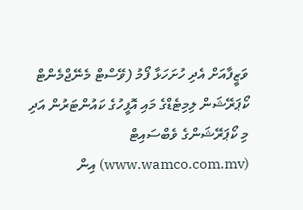ވަޒީފާއަށް އެދި ހުށަހަޅާ ފޯމު (ވޭސްޓް މެނޭޖްމެންޓް ކޯޕަރޭޝަން ލިމިޓެޑްގެ މައި އޮފީހުގެ ކައުންޓަރުން އަދި މި ކޯޕަރޭޝަންގެ ވެބްސައިޓް (www.wamco.com.mv) އިން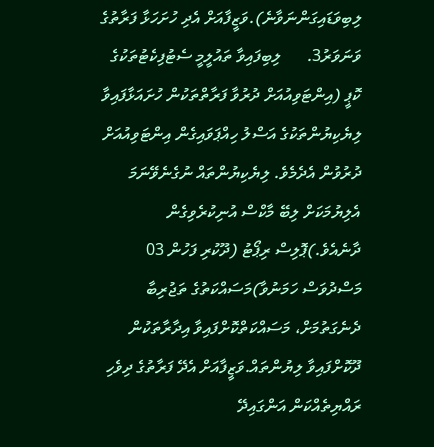ލިބިވަޑައިގަންނަވާނެ).ވަޒީފާއަށް އެދި ހުށަހަޅާ ފަރާތުގެ ވަނަވަރު3.      ލިބިފައިވާ ތައުލީމީ ސެޓުފިކެޓުތަކުގެ ކޮޕީ (އިންޓަވިއުއަށް ދުރުވާ ފަރާތްތަކުން ހުށައަޅާފައިވާ ލިޔެކިޔުންތަކުގެ އަސްލު ހިއްޕަވައިގެން އިންޓަވިއުއަށް ދުރުވުން އެދެމެވެ. ލިޔެކިޔުންތައް ނުގެނެވޭނަމަ އެލިޔުމަކަށް ލިބޭ މާކްސް އުނިކުރެވިގެން ދާނެއެވެ.)ޕޮލިސް ރިޕޯޓު (ދޫކުރި ފަހުން 03 މަސްދުވަސް ހަމަނުވާ)މަސައްކަތުގެ ތަޖުރިބާ ދެނެގަތުމަށް، މަސައްކަތްކޮށްފައިވާ އިދާރާތަކުން ދޫކޮށްފައިވާ ލިޔުންތައް.ވަޒީފާއަށް އެދޭ ފަރާތުގެ ދިވެހި ރައްޔިތެއްކަން އަންގައިދޭ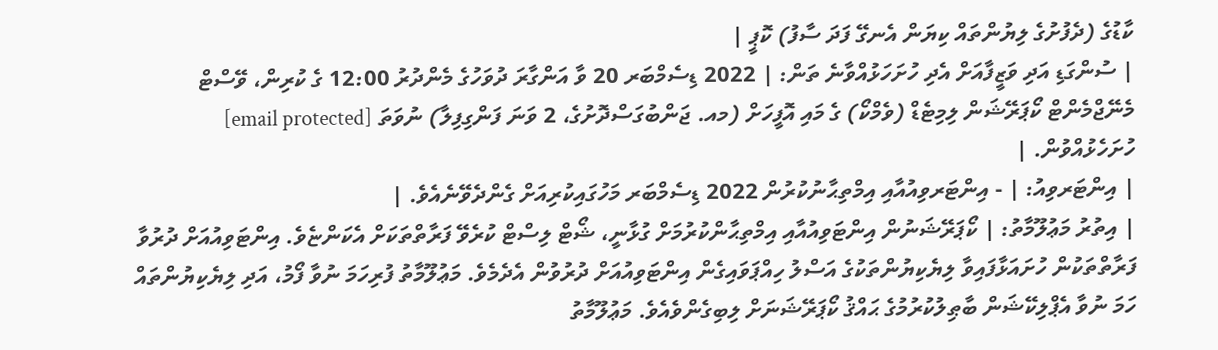ކާޑުގެ (ދެފުށުގެ ލިޔުންތައް ކިޔަން އެނގޭ ފަދަ ސާފު) ކޮޕީ |
| ސުންގަޑި އަދި ވަޒީފާއަށް އެދި ހުށަހަޅުއްވާނެ ތަން: | 2022 ޑިސެމްބަރ 20 ވާ އަންގާރަ ދުވަހުގެ މެންދުރު 12:00 ގެ ކުރިން، ވޭސްޓް މެނޭޖްމެންޓް ކޯޕަރޭޝަން ލިމިޓެޑް (ވެމްކޯ) ގެ މައި އޮފީހަށް (މއ. ޖަންބުގަސްދޮށުގެ، 2 ވަނަ ފަންގިފިލާ) ނުވަތަ [email protected]  ހުށަހެޅުއްވުން. |
| އިންޓަރވިއު: | - އިންޓަރވިއުއާއި އިމްތިޙާނުކުރުން 2022 ޑިސެމްބަރ މަހުގައިކުރިއަށް ގެންދެވޭނެއެވެ. |
| އިތުރު މަޢުލޫމާތު: | ކޯޕަރޭޝަނުން އިންޓަވިއުއާއި އިމްތިޙާންކުރުމަށް ގުޅާނީ، ޝޯޓް ލިސްޓް ކުރެވޭ ފަރާތްތަކަށް އެކަންޏެވެ. އިންޓަވިއުއަށް ދުރުވާ ފަރާތްތަކުން ހުށައަޅާފައިވާ ލިޔެކިޔުންތަކުގެ އަސްލު ހިއްޕަވައިގެން އިންޓަވިއުއަށް ދުރުވުން އެދެމެވެ. މަޢުލޫމާތު ފުރިހަމަ ނުވާ ފޯމު، އަދި ލިޔެކިޔުންތައް ހަމަ ނުވާ އެޕްލިކޭޝަން ބާޠިލުކުރުމުގެ ޙައްޤު ކޯޕަރޭޝަނަށް ލިބިގެންވެއެވެ. މަޢުލޫމާތު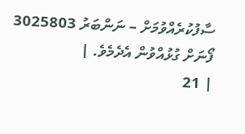ސާފުކުރެއްވުމަށް – ނަންބަރު 3025803 ފޯނަށް ގުޅުއްވުން އެދެމެވެ. |
| 21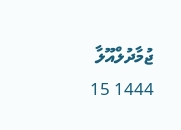ޖުމާދުލްއޫލާ 1444 15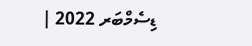ޑިސެމްބަރ 2022 |